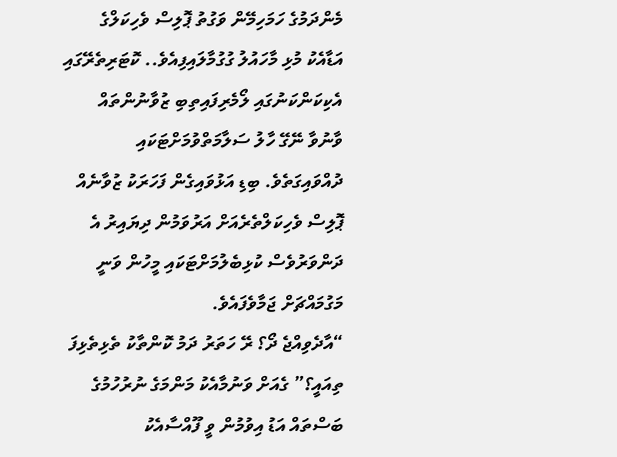މެންދަމުގެ ހަމަހިމޭން ވަގުތު ޕޮލިސް ވެހިކަލްގެ އަޑާއެކު މުޅި މާހައުލު ގުގުމާލައިފިއެވެ.. ކޮޓަރިތެރޭގައި އެކިކަންކަނުގައި ލޯމެރިފައިތިބި ޒުވާނުންތައް ވާނުވާ ނޭގޭ ހާލު ސަލާމަތްވުމަށްޓަކައި ދުއްވައިގަތެވެ. ބިޑި އަޅުވައިގެން ފަހަރަކު ޒުވާނެއް ޕޮލިސް ވެހިކަލްތެރެއަށް އަރުވަމުން ދިޔައިރު އެ ދަންވަރުވެސް ކުޅިބެލުމަށްޓަކައި މީހުން ވަނީ މަގުމައްޗަށް ޖަމާވެފައެވެ.
“އާދެވިއްޖެ ދޯ؟ ރޭ ހަތަރު ދަމު ކޮންތާކު ތެޅިތެޅިފަ ތިއައީ؟” ގެއަށް ވަނުމާއެކު މަންމަގެ ނުރުހުމުގެ ބަސްތައް އަޑު އިވުމުން ވީ ފޫއްސާއެކު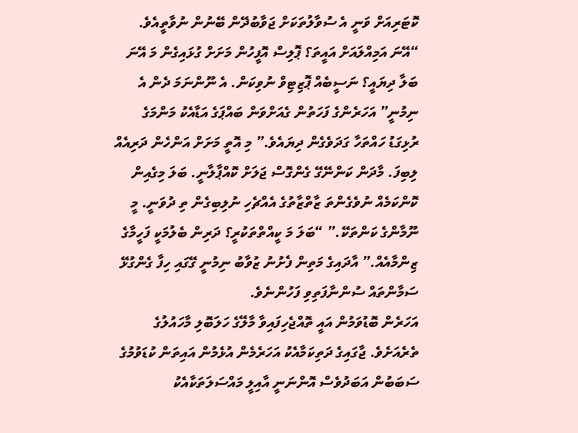ކޮޓަރިއަށް ވަނީ އެ ސުވާލުތަކަށް ޖަވާބުދޭން ބޭނުން ނުވާތީއެވެ. “އޭނަ އަމިއްލައަށް އައީތަ؟ ޕޮލިސް އޮފީހުން މަށަށް ގުޅައިގެން މަ އޭނަ ބަލާ ދިޔައީ؟ ނަސީބެއް ޕޮޒިޓިވް ނުވިކަން. އެ ނޫންނަމަ ދެން އެ ނިމުނީ” އަހަރެންގެ ފަހަތުން ގެއަށްވަން ބައްޕަގެ އަޑާއެކު މަންމަގެ ރުޅިގަޑު ހައްތަހާ ގަދަވެގެން ދިޔައެވެ.” މި އޮތީ މަށަށް އަންހެން ދަރިއެއް ލިބިފަ. މާދަން ކަންނޭގޭ ގެންގޮސް ޖަލަށް ކޮއްޕާލާނީ. ބަލަ މިގެއިން ކޮންކަމެއް ނުވެގެންތަ ޒާތްޒާތުގެ އެއްޗެހި ނުލިބިގެން ތި ދުވަނީ. މީ ނޫމާންގެ ކަންތަކޭ.” “ބަލަ މަ ކީއްތްތަކުރީ؟ ދަރިން ބެލުމަކީ ފަހީމާގެ ޒިންމާއެއް.” އާދައިގެ މަތިން ފެށުނު ޒުވާބު ނިމުނީ ގޭގައި ހިފާ ގެންގުޅޭ ސަމާންތައް ސުންނާފަތިވި ފަހުންނެވެ.
އަހަރެން ބޮޑުވަމުން އައީ ތޮއްޖެހިފައިވާ މާލޭގެ ހަލަބޮލި މާހައުލުގެ ތެރެއަށެވެ. ޖާގައިގެ ދަތިކަމާއެކު އަހަރެމެން އުޅެމުން އައިތަން ކުޑަވުމުގެ ސަބަބުން އަބަދުވެސް އޮންނަނީ އާއިލީ މައްސަލަތަކާއެކު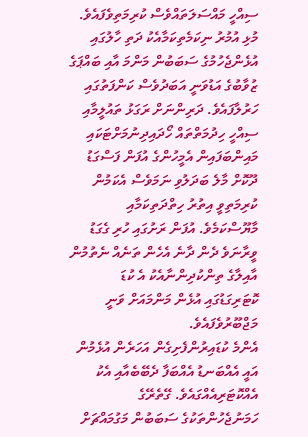ސިއްހީ މައްސަލަތައްވެސް ކުރިމަތިވެފައެވެ. މުޅި އުމުރު ނިކަމެތިކަމާއެކު ދަތި ހާލުގައި އުޅެންޖެހުމުގެ ސަބަބުން މަންމަ އާއި ބައްޕަގެ ޒުވާބުގެ އަޑުވަނީ އަބަދުވެސް ކަންފަތުގައި ހަރުލާފައެވެ. ދަރިންނަށް ރަގަޅު ތައުލީމާއި ސިއްހީ ހިދުމަތްތައް ހޯދައިދިނުމަށްޓަކައި މައިންބަފައިން އެމީހުންގެ އުފަން ފަސްގަޑު ދޫކޮށް މާލެ ބަދަލުވި ނަމަވެސް އެކަމުން ކުރިމަތިވީ އިތުރު ހިތްދަތިކަމާއި މާޔޫސްކަމެވެ. އުފަން ރަށުގައި ހުރި ގެގަޑު ވީރާނަވެ ދެން ދާނެ އެހެން ތަނެއް ނެތުމުން އާއިލާގެ ތިންކުދިންނާއެކު އެ ކުޑަ ކޮޓަރިގަޑުގައި އުޅެން މަންމައަށް ވަނީ މަޖްބޫރުވެފައެވެ.
އެންމެ ކުޑައިރުންފެށިގެން އަހަރެން އުޅެމުން އައީ އެއްބަނޑު އެއްބަފާ ދެބޭބެއާއި އެކު އެއްކޮޓަރިއެއްގައެވެ. ގޭތެރޭގެ ހަމަނުޖެހުންތަކުގެ ސަބަބުން މަގުމައްޗަށް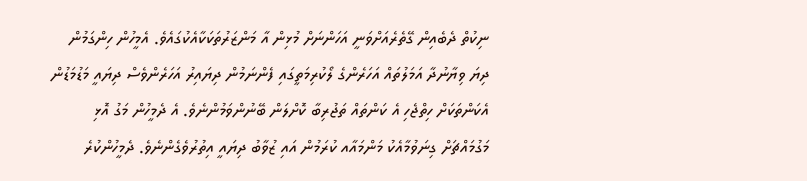ނިކުތް ދެބެއިން ގޭތެރެއަށްވަނީ އަހަންނަށް މުޅިން އާ މަންޒަރުތަކަކާއެކުގައެވެ. އެމީހުން ހިންގަމުން ދިޔަ ވިޔާނުދާ އަމަލުތައް އަހަރެންގެ ލޯކުރިމަތީގައި ފެންނަމުން ދިޔައިރު އަހަރެންވެސް ދިޔައީ މަޑުމަޑުން އެކަންތަކަށް ހިތްޖެހި އެ ކަންތައް ތަޖުރިބާ ކޮށްލަން ބޭނުންވަމުންނެވެ. އެ ދެމީހުން މަގު އޮޅި މަގުމައްޗަށް ގިނަވުމާއެކު މަންމައާއ ކުރަމުން އައި ޒުވާބު ދިޔައީ އިތުރުވެގެންނެވެ. ދެމީހުންކުރެ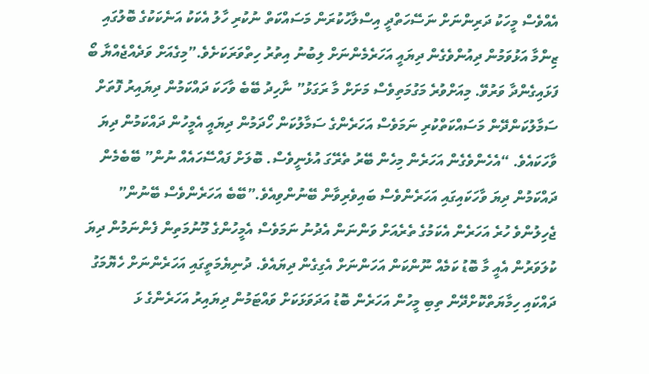އެއްވެސް މީހަކު ދަރިންނަށް ނަސޭހަތްދީ އިސްލާހުކުރަން މަސައްކަތް ނުކުރި ހާލު އެކަކު އަނެކަކުގެ ބޮލުގައި ޒިންމާ އަޅުވަމުން ދިއުންވެގެން ދިޔައީ އަހަރެމެންނަށް ލިބުނު އިތުރު ހިތްވަރަކަށެވެ.”މިގެއަށް ވަދެއްޖެއްޔާ ބޯ ފަޅައިގެންދާ ވަރުވޭ. މިއަށްވުރެ މަގުމަތިވެސް މަށަށް މާ ރަގަޅު” ނާހިދު ބޭބެ ވާހަކަ ދައްކަމުން ދިޔައިރު ފޮތަށް ސަމާލުކަންދޭން މަސައްކަތްކުރި ނަމަވެސް އަހަރެންގެ ސަމާލުކަން ހޯދަމުން ދިޔައީ އެމީހުން ދައްކަމުން ދިޔަ ވާހަކައެވެ. “އެހެންވެގެން އަހަރެން މިހެން ބޭރު ތެރޭގަ އުޅެނީވެސް. ބޮލަށް ފައްސޭހައެއް ނުން” ބޭބެމެން ދައްކަމުން ދިޔަ ވާހަކައިގައި އަހަރެންވެސް ބައިވެރިވާން ބޭނުންވިއެވެ.”ބޭބެ އަހަރެންވެސް ބޭނުން” ޖެހިލުންވެ ހުރެ އަހަރެން އެކަމުގެ ތެރެއަށް ވަންނަން އެދުނު ނަމަވެސް އެމީހުންގެ މޫނުމަތިން ފެންނަމުން ދިޔަ ކުލަވަރުން އެއީ މާ ބޮޑު ކަމެއް ނޫންކަން އަހަންނަށް އެގިގެން ދިޔައެވެ. ދުނިޔެމަތީގައި އަހަރެންނަށް ހެޔޮމަގު ދައްކައި ހިމާޔަތްކޮށްދޭން ތިބި މީހުން އަހަރެން ބޮޑު އަދަވަޅަކަށް ވައްޓަމުން ދިޔައިރު އަހަރެންގެ ޅަ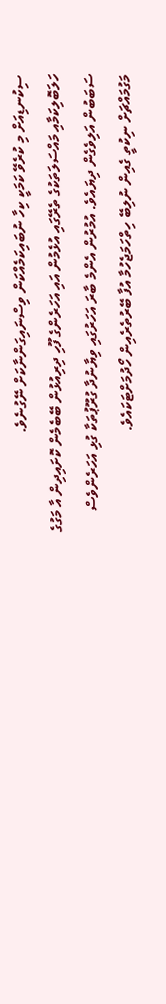ސިކުނޑިއަށް މި ކުރެވޭ ކަމަކީ ކިހާ ނުބައިކަމެއްކަން ވިސްނައިގަންނާކަށް ނޭގުނެވެ.
ހަލަބޮލިކަމާއި މައްސަލަތަކުގެ ތެރޭގައި އުޅެމުން އައި އަހަރެންގެ ފޫހި ދިރިއުޅުން ބޭބެމެން ކޮށައިދިން އާ މަގުގެ ސަބަބުން އަލިވެގެން ދިޔައެވެ. އުމުރުން އެންމެ ބާރަ އަހަރުގައި ވިޔާނުދާ ގުރޫޕުތަކާ ގުޅި އަހަރެންވެސް މަގުމައްޗަށް ނިކުތީ ގެއިން ނުލިބޭ ހިތްހަމަޖެހުމާ އުފާ ބޭރުތެރެއިން ހޯދުމަށްޓަކައެވެ.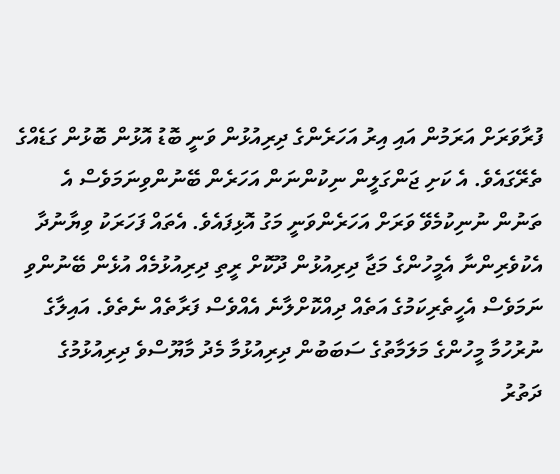ފުރާވަރަށް އަރަމުން އައި އިރު އަހަރެންގެ ދިރިއުޅުން ވަނީ ބޮޑު އޮޅުން ބޮޅުން ގަޑެއްގެ ތެރޭގައެވެ. އެ ކަށި ޖަންގަލީން ނިކުންނަން އަހަރެން ބޭނުންވިނަމަވެސް އެ ތަނުން ނުނިކުމެވޭ ވަރަށް އަހަރެންވަނީ މަގު އޮޅިފައެވެ. އެތައް ފަހަރަކު ވިޔާނުދާ އެކުވެރިންނާ އެމީހުންގެ މަޖާ ދިރިއުޅުން ދޫކޮށް ރީތި ދިރިއުޅުމެއް އުޅެން ބޭނުންވި ނަމަވެސް އެހީތެރިކަމުގެ އަތެއް ދިއްކޮށްލާނެ އެއްވެސް ފަރާތެއް ނެތެވެ. އައިލާގެ ނުރުހުމާ މީހުންގެ މަލަމާތުގެ ސަބަބުން ދިރިއުޅުމާ މެދު މާޔޫސްވެ ދިރިއުޅުމުގެ ދަތުރު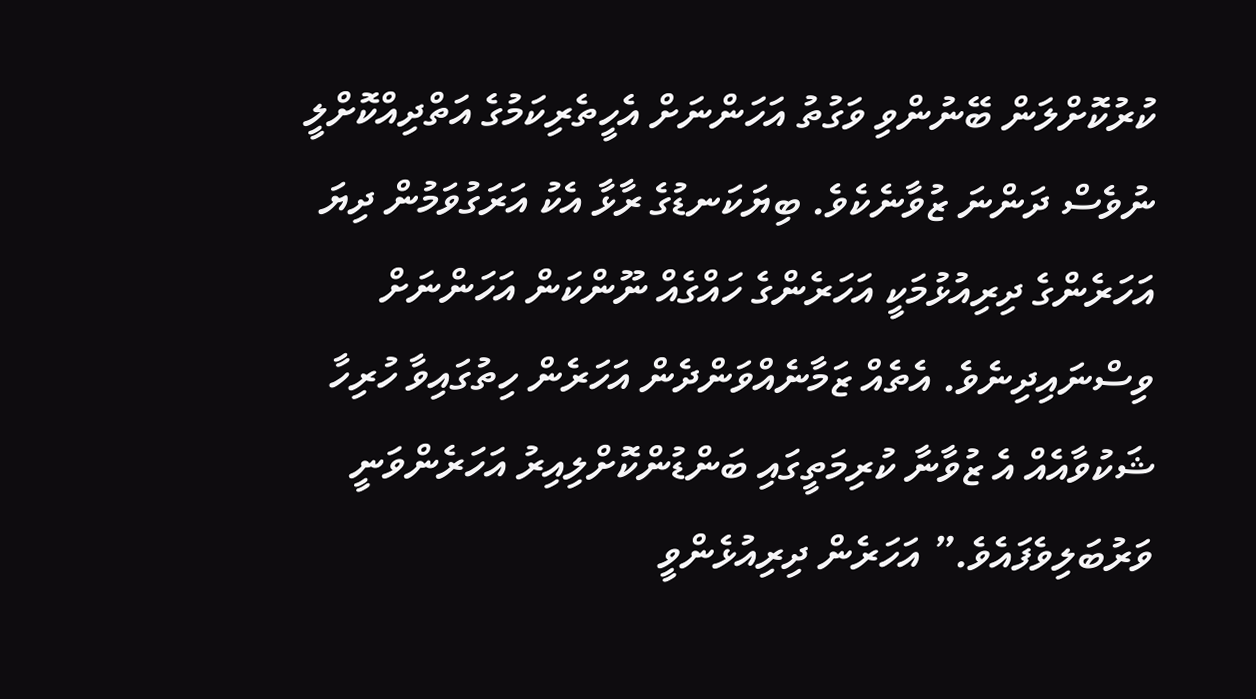ކުރުކޮށްލަން ބޭނުންވި ވަގުތު އަހަންނަށް އެހީތެރިކަމުގެ އަތްދިއްކޮށްލީ ނުވެސް ދަންނަ ޒުވާނެކެވެ. ބިޔަކަނޑުގެ ރާޅާ އެކު އަރަގުވަމުން ދިޔަ އަހަރެންގެ ދިރިއުޅުމަކީ އަހަރެންގެ ހައްގެއް ނޫންކަން އަހަންނަށް ވިސްނައިދިނެވެ. އެތެއް ޒަމާނެއްވަންދެން އަހަރެން ހިތުގައިވާ ހުރިހާ ޝަކުވާއެއް އެ ޒުވާނާ ކުރިމަތީގައި ބަންޑުންކޮށްލިއިރު އަހަރެންވަނީ ވަރުބަލިވެފައެވެ.” އަހަރެން ދިރިއުޅެންވީ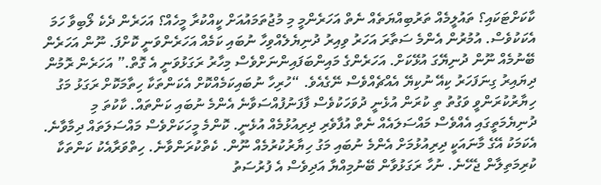ކާކަށްޓަކައި؟ ތައުލީމެއް ތަރުބިއްޔަތެއް ނެތް އަހަރެންމީ މި މުޖުތަމައުއަށް ކީއްކުރާ މީހެއް؟ އަހަރެން ދެކެ ލޯބިވާ ހަމަ އެކަކުވެސް. އުމުރުން އެންމެ ސަތާރަ އަހަރު ވިއިރު ދުނިޔެލެއްވިހާ ނުބައި ކަމެއް އަހަރެންވަނީ ކޮށްފަ. ނޫން އަހަރެން ބޭނުމެއް ނޫން ދުނިޔޭގަ އުޅޭކަށް. އަހަރެންގެ މައިންބަފައިންނަށްވެސް މިހާރު ރަގަޅުވަނީ އެ ގޮތް.” އަހަރެން ރޮމުން ދިޔައިރު ގިނަފަހަރު ކިއޭ ނުކިޔޭ އެއްޗެއްވެސް ނޭގެއެވެ. “ހުރިހާ ނުބައިކަމެއްކޮށް އެކަންތަކާ ހިތާމަކޮށް ރަގަޅު މަގު ހިޔާރުކުރަންވީ ވަގުތު ތި ކުރަން އުޅެނީ ދުވަހަކުވެސް ފާފަނުފުއްސަވާނެ އެންމެ ނުބައި ކަންތައް. ކާކުތަ މި ދުނިޔެމަތީގައި އެއްވެސް މައްސަލައެއް ނެތް އުފާވެރި ދިރިއުޅުމެއް އުޅެނީ. ކޮންމެ މީހަކަށްވެސް މައްސަލަތައް ދިމާވާނެ. އެކަމަކު އޭގެ މާނައަކީ ދިރިއުޅުމަށް އެންމެ ނުބައި މަގު ހިޔާރުކުރުމެއް ނޫން. ކެތްކުރަންވާނެ. ހިތްވަރާއެކު ކަންތަކާ ކުރިމަތިލާން ޖެހޭނެ. ނުހާ ރަގަޅުވާން ބޭނުމިއްޔާ އަދިވެސް އެ ފުރުސަތު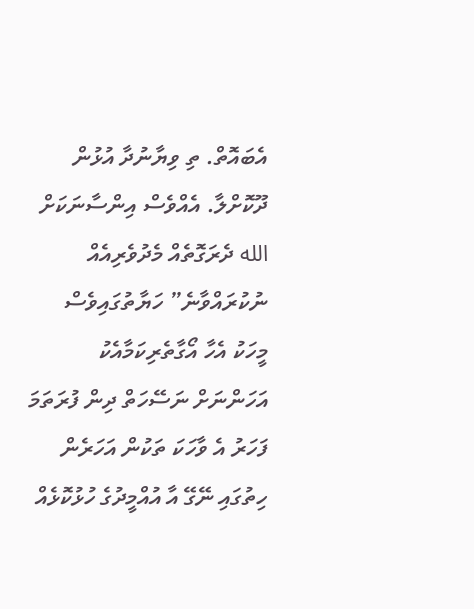އެބައޮތް. ތި ވިޔާނުދާ އުޅުން ދޫކޮށްލާ. އެއްވެސް އިންސާނަކަށް الله ދެރަގޮތެއް މެދުވެރިއެއް ނުކުރައްވާނެ” ހަޔާތުގައިވެސް މީހަކު އެހާ އޯގާތެރިކަމާއެކު އަހަންނަށް ނަސޭހަތް ދިން ފުރަތަމަ ފަހަރު އެ ވާހަކަ ތަކުން އަހަރެން ހިތުގައި ނޭގޭ އާ އުއްމީދުގެ ހުޅުކޮޅެއް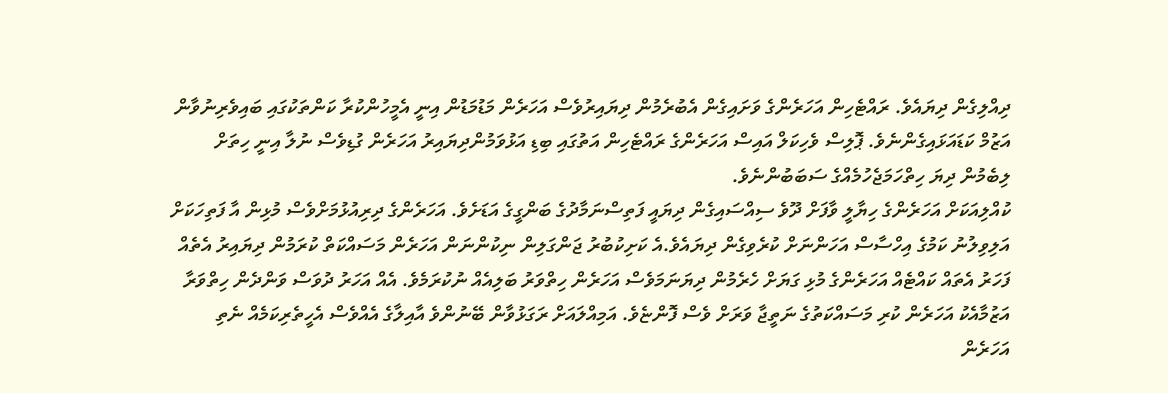ދިއްލިގެން ދިޔައެވެ. ރައްޓެހިން އަހަރެންގެ ވަށައިގެން އެބުރެމުން ދިޔައިރުވެސް އަހަރެން މަޑުމަޑުން އިނީ އެމީހުންކުރާ ކަންތަކުގައި ބައިވެރިނުވާން އަޒުމް ކަޑައަޅައިގެންނެވެ. ޕޮލިސް ވެހިކަލް އައިސް އަހަރެންގެ ރައްޓެހިން އަތުގައި ބިޑި އަޅުވަމުންދިޔައިރު އަހަރެން ގުޑިވެސް ނުލާ އިނީ ހިތަށް ލިބެމުން ދިޔަ ހިތްހަމަޖެހުމެއްގެ ސަބަބުންނެވެ.
ކުއްލިއަކަށް އަހަރެންގެ ހިޔާލީ ވާފަށް ދޫވެ ސިއްސައިގެން ދިޔައީ ފަތިސްނަމާދުގެ ބަންގީގެ އަޑަށެވެ. އަހަރެންގެ ދިރިއުޅުމަށްވެސް މުޅިން އާ ފަތިހަކަށް އަލިވިލުނު ކަމުގެ އިހްސާސް އަހަންނަށް ކުރެވިގެން ދިޔައެވެ.އެ ކަށިކުބުރު ޖަންގަލިން ނިކުންނަން އަހަރެން މަސައްކަތް ކުރަމުން ދިޔައިރު އެތެއް ފަހަރު އެތައް ކައްޓެއް އަހަރެންގެ މުޅި ގަޔަށް ހެރެމުން ދިޔަނަމަވެސް އަހަރެން ހިތްވަރު ބަލިއެއް ނުކުރަމެވެ. އެއް އަހަރު ދުވަސް ވަންދެން ހިތްވަރާ އަޒުމާއެކު އަހަރެން ކުރި މަސައްކަތުގެ ނަތީޖާ ވަރަށް ވެސް ފޮންޏެވެ. އަމިއްލައަށް ރަގަޅުވާން ބޭނުންވެ އާއިލާގެ އެއްވެސް އެހީތެރިކަމެއް ނެތި އަހަރެން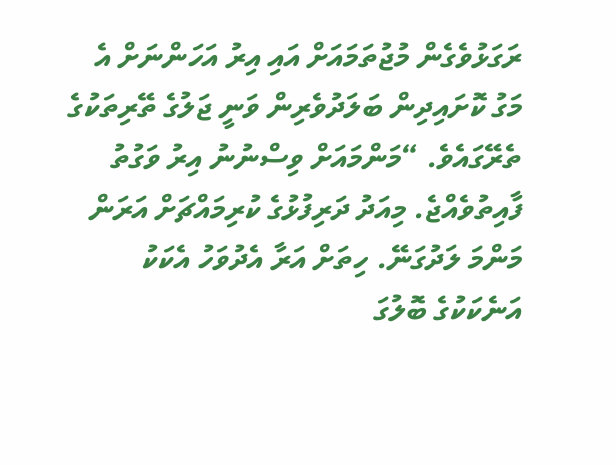ރަގަޅުވެގެން މުޖުތަމައަށް އައި އިރު އަހަންނަށް އެ މަގު ކޮށައިދިން ބަލަދުވެރިން ވަނީ ޖަލުގެ ތޭރިތަކުގެ ތެރޭގައެވެ. “މަންމައަށް ވިސްނުނު އިރު ވަގުތު ފާއިތުވެއްޖެ. މިއަދު ދަރިފުޅުގެ ކުރިމައްޗަށް އަރަން މަންމަ ލަދުގަނޭ. ހިތަށް އަރާ އެދުވަހު އެކަކު އަނެކަކުގެ ބޮލުގަ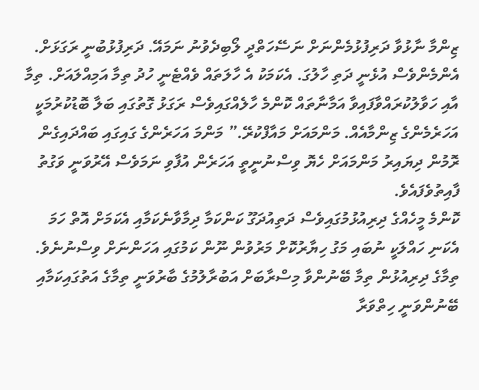ޒިންމާ ނާޅުވާ ދަރިފުޅުމެންނަށް ނަސޭހަތްދީ ލޯބިދެވުނު ނަމައޭ. ދަރިފުޅުބުނީ ރަގަޅަށް. އެންމެންވެސް އުޅެނީ ދަތި ހާލުގަ. އެކަމަކު އެ ހާލަތައް ވެއްޓެނީ ހުދު ތިމާ އަމިއްލައަށް. ތިމާ އާއި ހަވާލުކުރައްވާފައިވާ އަމާނާތައް ކޮންމެ ހާލެއްގައިވެސް ރަގަޅު ގޮތުގައި ބަލާ ބޮޑުކުރުމަކީ އަހަރެމެންގެ ޒިންމާއެއް. މަންމައަށް މައާފްކުރޭ.” މަންމަ އަހަރެންގެ ގައިގައި ބައްދައިގެން ރޮމުން ދިޔައިރު މަންމައަށް ހެޔޮ ވިސްނުނީތީ އަހަރެން އުފާވި ނަމަވެސް އޭރުވަނީ ވަގުތު ފާއިތުވެފައެވެ.
ކޮންމެ މީހެއްގެ ދިރިއުޅުމުގައިވެސް ދަތިއުދަގޫ ކަންކަމާ ދިމާވާނެކަމާއި އެކަމަށް އޮތް ހަމަ އެކަނި ހައްލަކީ ނުބައި މަގު ހިޔާރުކޮށް މަރުވުން ނޫން ކަމުގައި އަހަންނަށް ވިސްނުނެވެ. ތިމާގެ ދިރިއުޅުން ތިމާ ބޭނުންވާ މިސްރާބަށް އަބުރާލުމުގެ ބާރުވަނީ ތިމާގެ އަތުގައިކަމާއި ބޭނުންވަނީ ހިތްވަރާ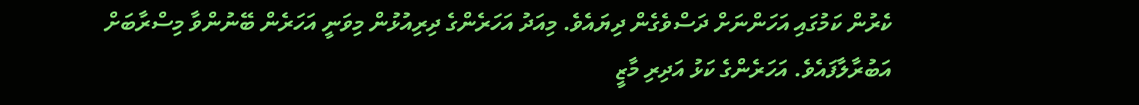ކެރުން ކަމުގައި އަހަންނަށް ދަސްވެގެން ދިޔައެވެ. މިއަދު އަހަރެންގެ ދިރިއުޅުން މިވަނީ އަހަރެން ބޭނުންވާ މިސްރާބަށް އަބުރާލާފައެވެ. އަހަރެންގެ ކަޅު އަދިރި މާޒީ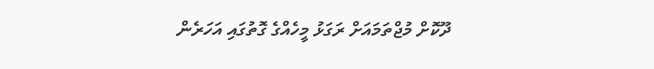ދޫކޮށް މުޖްތަމައަށް ރަގަޅު މީހެއްގެ ގޮތުގައި އަހަރެން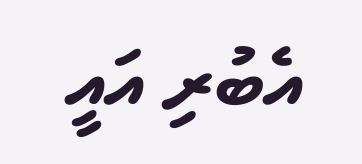އެބުރި އައީ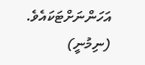އަހަންނަށްޓަކައެވެ. (ނިމުނީ)